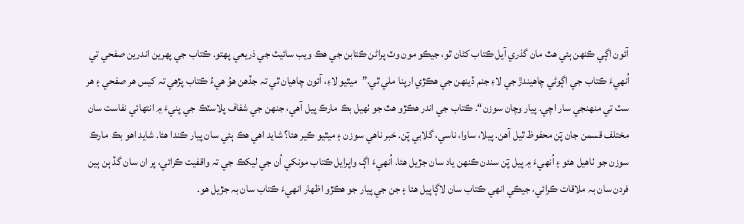آئون اڳي ڪنھن ٻئي ھٿ مان گذري آيل ڪتاب کڻان ٿو، جيڪو مون وٽ پراڻن ڪتابن جي ھڪ ويب سائيٽ جي ذريعي پھتو. ڪتاب جي پھرين اندرين صفحي تي اُنهيءَ ڪتاب جي اڳوڻي چاھيندڙ جي لاءِ جنم ڏينھن جي ھڪڙي ارپنا ملي ٿي.”ميٿيو لاءِ، آئون چاھيان ٿي تہ جڏھن ھوُ ھيءُ ڪتاب پڙھي تہ کيس ھر صفحي ۽ ھر سٽ تي منھنجي سار اچي. پيار وچان سوزن“. ڪتاب جي اندر ھڪڙو ھٿ جو ٺھيل بڪ مارڪ پيل آھي، جنھن جي شفاف پلاسٽڪ جي پنيءَ ۾ انتھائي نفاست سان مختلف قسمن جان پٓن محفوظ ٿيل آھن. پيلا، ساوا، ناسي، گلابي پٓن. خبر ناھي سوزن ۽ ميٿيو ڪير ھئا؟ شايد اھي ھڪ ٻئي سان پيار ڪندا ھئا. شايد اھو بڪ مارڪ سوزن جو ٺاھيل ھئو ۽ اُنهيءَ ۾ پيل پٓن سندن ڪنھن ياد سان جڙيل ھئا. اُنهيءَ اڳ واپرايل ڪتاب مونکي اُن جي ليکڪ جي تہ واقفيت ڪرائي، پر ان سان گڏ ٻن ٻين فردن سان بہ ملاقات ڪرائي، جيڪي انهي ڪتاب سان لاڳاپيل ھئا ۽ جن جي پيار جو ھڪڙو اظھار انھيءَ ڪتاب سان بہ جڙيل ھو.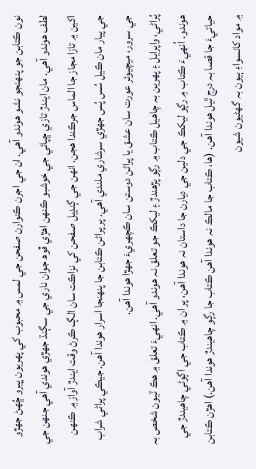نون ڪتابن جو پنھنجو نشو ھوندو آھي. ان جي اجرن ڪنوارن صفحن جي لمس ۾ محبوب کي پھريون ڀيرو ڇُھڻ جھڙو لطف ھوندو آھي. مان ايندڙ تازي ڇپائي جي خوشبو ڪنھن اھڙي ڦوھ جوان ناري جي سڳنڌ جھڙي ھوندي آھي جنھن جي اکين ۾ تازا مجاز جا الماس جرڪندا ھجن. انھن جي ڳنڍيل صفحن کي نزاڪت سان الڳ ڪرڻ وقت ايندڙ آواز ۾ ڪنھن جي پيار مان ڪيل سُس پُس جھڙي سرشاري ملندي آھي. پر پراڻن ڪتابن جا پنھنجا اسرار ھوندا آھن. جيڪي پراڻي شراب جي سرور، ميچيوئر عورت سان عشق يا پراڻن دوستن سان ڪچھريءَ جھڙا ھوندا آھن.
پُراڻي، واپرايل ۽ پھرين بہ چاھيل ڪتاب ۾ رڳو پڙھندڙ ۽ ليکڪ جو تعلق نہ ھوندو آھي. انھيءَ تعلق ۾ ھڪ ٽيون شخص بہ ھوندو. اُنهيءَ ڪتاب ۾ رڳو ليکڪ جي دلين جي ديارن جا داستان نہ ھوندا آھن، پر ان ۾ ڪتاب جي اڳوڻي چاھيندڙ جي حياتيءَ جا قصا بہ درج ٿيل ھوندا آھن. (ھا، ڪتاب جا مالڪ نہ ھوندا آھن ڪتاب جا رڳو چاھيندڙ ھوندا آھن.) اھڙن ڪتابن ۾ مواد کانسواءِ ٻيون بہ گهڻيون شيون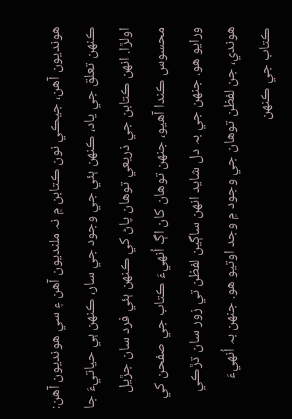ھونديون آھن، جيڪي نون ڪتابن ۾ نہ ملنديون آھن ۽ سي ھونديون آھن: ڪنھن تعلق جي ياد، ڪنھن ٻئي جي وجود جي سار، ڪنھن ٻي حياتيءَ جا اولڙا. انھن ڪتابن جي ذريعي توھان پاڻ کي ڪنھن ٻئي فرد سان جڙيل محسوس ڪندا آھيو، جنھن توھان کان اڳ اُنهيءَ ڪتاب جي صفحن کي ورايو ھو. جنھن جي بہ دل شايد انهن ساڳين لفظن تي زور سان ڌڙڪي ھوندي، جن لفظن توھان جي وجود ۾ وجد اوتيو ھو. جنھن بہ اُنهيءَ ڪتاب جي ڪنھن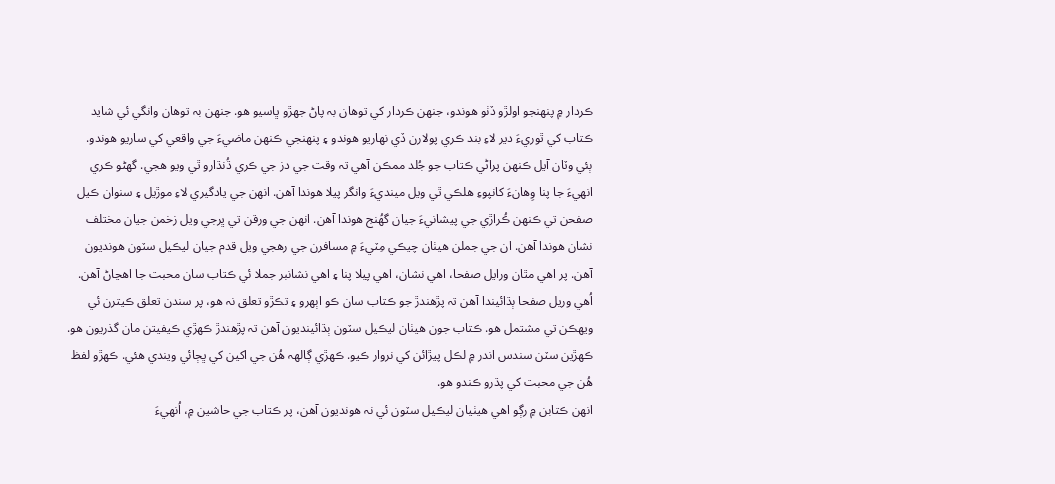ڪردار ۾ پنھنجو اولڙو ڏٺو ھوندو، جنھن ڪردار کي توھان بہ پاڻ جھڙو ڀاسيو ھو. جنھن بہ توھان وانگي ئي شايد ڪتاب کي ٿوريءَ دير لاءِ بند ڪري پولارن ڏي نھاريو ھوندو ۽ پنھنجي ڪنھن ماضيءَ جي واقعي کي ساريو ھوندو.
ٻئي وٽان آيل ڪنھن پراڻي ڪتاب جو جُلد ممڪن آھي تہ وقت جي دز جي ڪري ڌُنڌارو ٿي ويو ھجي. گهڻو ڪري انھيءَ جا پنا وِھانءَ کانپوءِ ھلڪي ٿي ويل مينديءَ وانگر پيلا ھوندا آھن. انھن جي يادگيري لاءِ موڙيل ۽ سنوان ڪيل صفحن تي ڪنھن ڪُراڙي جي پيشانيءَ جيان گهُنج ھوندا آھن. انهن جي ورقن تي ڀرجي ويل زخمن جيان مختلف نشان ھوندا آھن. ان جي جملن ھيٺان چيڪي مِٽيءَ ۾ مسافرن جي رھجي ويل قدم جيان ليڪيل سٽون ھونديون آھن. پر اھي مٿان ورايل صفحا، اھي نشان، اھي پيلا پنا ۽ اھي نشانبر جملا ئي ڪتاب سان محبت جا اھڃاڻ آھن. اُھي وريل صفحا ٻڌائيندا آهن تہ پڙھندڙ جو ڪتاب سان ڪو اٻھرو ۽ تڪڙو تعلق نہ ھو، پر سندن تعلق ڪيترن ئي ويھڪن تي مشتمل ھو. ڪتاب جون ھيٺان ليڪيل سٽون ٻڌائينديون آھن تہ پڙھندڙ ڪھڙي ڪيفيتن مان گذريون ھو. ڪھڙين سٽن سندس اندر ۾ لڪل پيڙائن کي نروار ڪيو. ڪھڙي ڳالھہ ھُن جي اکين کي ڀڄائي ويندي ھئي. ڪھڙو لفظ ھُن جي محبت کي پڌرو ڪندو ھو.
انھن ڪتابن ۾ رڳو اھي ھيٺيان ليڪيل سٽون ئي نہ ھونديون آھن، پر ڪتاب جي حاشين ۾، اُنهيءَ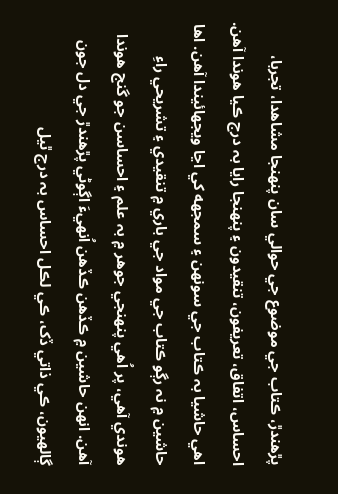پڙھندڙ، ڪتاب جي موضوع جي حوالي سان پنھنجا مشاھدا، تجربا، احساس، اتفاق، تعريفون، تنقيدون ۽ پنھنجا رايا بہ درج ڪيا ھوندا آھن. اھي حاشيا بہ ڪتاب جي سونھن ۽ سمجهه کي اڃا ويجھائيندا آھن. اھا حاشين ۾ نہ رڳو ڪتاب جي مواد جي باري ۾ تنقيدي ۽ تشريحي راءِ ھوندي آھي، پر اُھي پنھنجي جوھر ۾ بہ علم ۽ احساسن جو گنج ھوندا آھن. انھن حاشين ۾ ڪڏھن ڪڏھن اُنهيءَ اڳوڻي پڙھندڙ جي دل جون ڳالهيون، ڪي ذاتي ڏک، ڪي لڪل احساس بہ درج ٿيل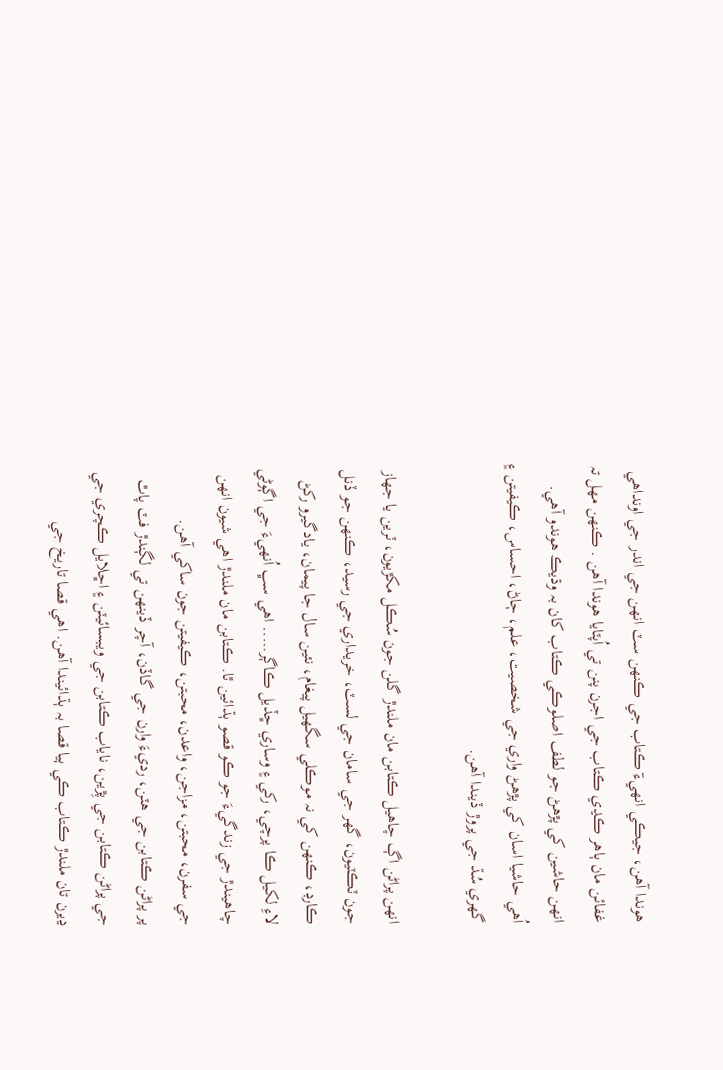ھوندا آھن، جيڪي انهيءٓ ڪتاب جي ڪنھن سٽ انهن جي اندر جي اونداھي غفائن مان ٻاھر ڪڍي ڪتاب جي اجرن پنن تي اُپٽايا ھوندا آھن . ڪنھن مھل تہ انھن حاشين کي پڙھڻ جو لطف اصلوڪي ڪتاب کان بہ وڌيڪ ھوندو آھي. اُھي حاشيا اسان کي پڙھڻ واري جي شخصيت، علم، ڄاڻ، احساس، ڪيفيتن ۽ گھري سُڌ جي پروڙ ڏيندا آھن.

انھن پراڻن اڳ چاھيل ڪتابن مان ملندڙ گلن جون سُڪل مکڙيون، ٽرين يا جھاز جون ٽڪٽيون، گهر جي سامان جي لسٽ، خريداري جي رسيد، ڪنھن جو ڏنل ڪارڊ، ڪنھن کي نہ موڪلي سگهيل پيغام، نئين سال جا پيمان، يادگيرو رکڻ لاءِ لکيل ڪا پرچي، رکي ۽ وساري ڇڏيل ڪاڳر….. اھي سڀ اُنهيءَ جي اڳوڻي چاھيندڙ جي زندگيءَ جو ڪو قصو ٻڌائين ٿا. ڪتابن مان ملندڙ اھي شيون انهن جي سفرن، محبتن، مزاجن، واعدن، محبتن، ڪيفيتن جون ساکي آھن.
پر پراڻن ڪتابن جي ھٽن، رديءَ وارن جي گاڏن، آچر ڏينھن تي لڳندڙ فٽ پاٿ جي پراڻن ڪتابن جي پِڙين، ناياب ڪتابن جي ويبسائيٽن ۽ اڇلايل ڪچري جي ڍيرن تان ملندڙ ڪتاب ڪي ٻيا قصا بہ ٻڌائيندا آھن. اھي قصا تاريخ جي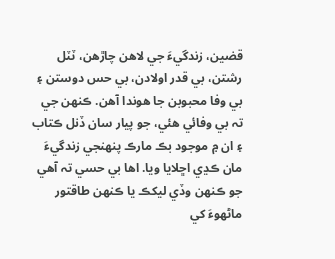قضين، زندگيءَ جي لاھن چاڙھن، ٽٽل رشتن، بي قدر اولادن، بي حس دوستن ۽ بي وفا محبوبن جا ھوندا آھن. ڪنھن جي تہ بي وفائي ھئي، جو پيار سان ڏنل ڪتاب ۽ ان ۾ موجود بڪ مارڪ پنھنجي زندگيءَ مان ڪڍي اڇلايا ويا. اھا بي حسي تہ آھي جو ڪنھن وڏي ليکڪ يا ڪنھن طاقتور ماڻهوءَ کي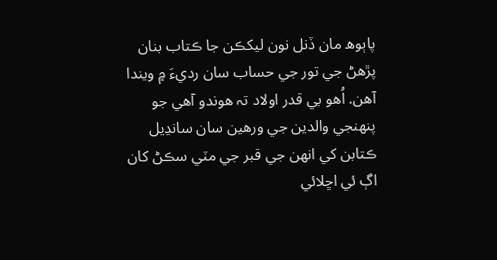پاٻوھ مان ڏنل نون ليکڪن جا ڪتاب بنان پڙھڻ جي تور جي حساب سان رديءَ ۾ ويندا آھن. اُھو بي قدر اولاد تہ ھوندو آھي جو پنھنجي والدين جي ورھين سان سانڍيل ڪتابن کي انهن جي قبر جي مٽي سڪڻ کان اڳ ئي اڇلائي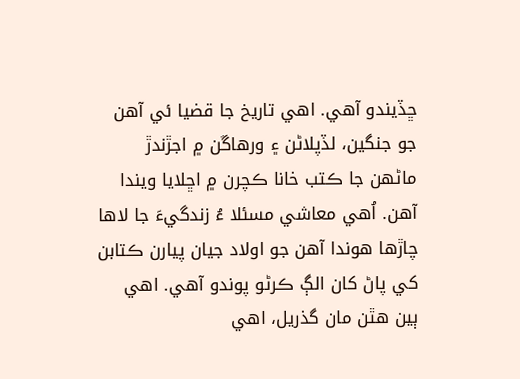ڇڏيندو آھي. اھي تاريخ جا قضيا ئي آھن جو جنگين، لڏپلاڻن ۽ ورھاڱن ۾ اجڙندڙ ماڻهن جا ڪتب خانا ڪچرن ۾ اڇلايا ويندا آھن. اُھي معاشي مسئلا ءُ زندگيءَ جا لاھا چاڙھا ھوندا آھن جو اولاد جيان پيارن ڪتابن کي پاڻ کان الڳ ڪرڻو پوندو آھي. اھي ٻين ھٿن مان گذريل، اھي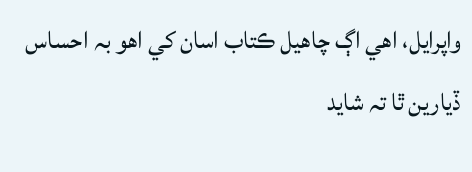واپرايل، اھي اڳ چاھيل ڪتاب اسان کي اھو بہ احساس ڏيارين ٿا تہ شايد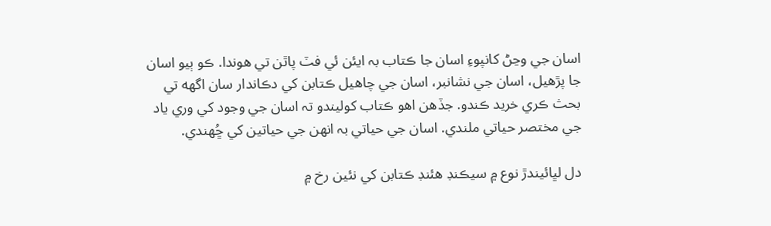اسان جي وڃڻ کانپوءِ اسان جا ڪتاب بہ ايئن ئي فٽ پاٿن تي ھوندا. ڪو ٻيو اسان جا پڙھيل، اسان جي نشانبر، اسان جي چاھيل ڪتابن کي دڪاندار سان اگهه تي بحث ڪري خريد ڪندو. جڏھن اھو ڪتاب کوليندو تہ اسان جي وجود کي وري ياد جي مختصر حياتي ملندي. اسان جي حياتي بہ انهن جي حياتين کي ڇُھندي.

دل لڀائيندڙ نوع ۾ سيڪنڊ ھئنڊ ڪتابن کي نئين رخ ۾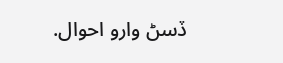ڏسڻ وارو احوال.